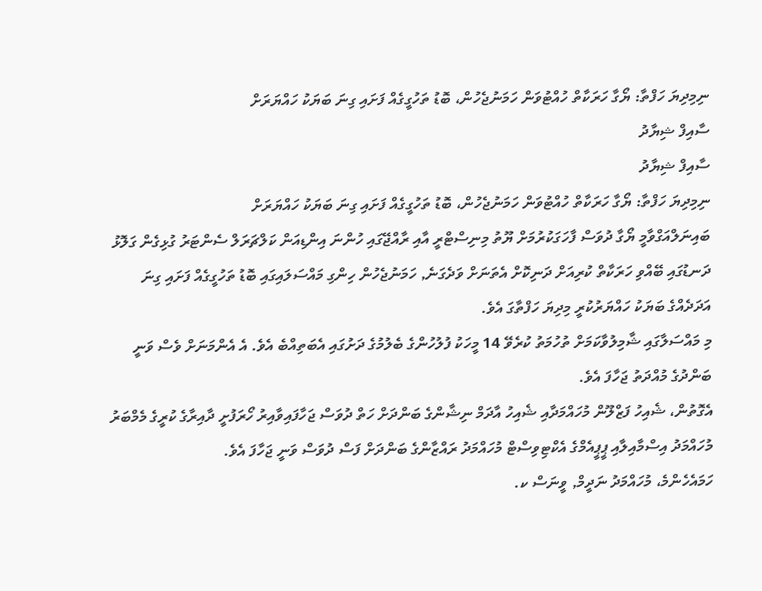ނިމިދިޔަ ހަފްތާ: ޔޯގާ ހަރަކާތް ހުއްޓުވަން ހަމަނުޖެހުން، ބޮޑު ތަހުގީގެއް ފަށައި ގިނަ ބަޔަކު ހައްޔަރަށް
ސާއިފް ޝިޔާދު
ސާއިފް ޝިޔާދު
ނިމިދިޔަ ހަފްތާ: ޔޯގާ ހަރަކާތް ހުއްޓުވަން ހަމަނުޖެހުން، ބޮޑު ތަހުގީގެއް ފަށައި ގިނަ ބަޔަކު ހައްޔަރަށް
ބައިނަލްއަގްވާމީ ޔޯގާ ދުވަސް ފާހަގަކުރުމަށް ޔޫތު މިނިސްޓްރީ އާއި ރާއްޖޭގައި ހުންނަ އިންޑިއަން ކަލްޗަރަލް ސެންޓަރު ގުޅިގެން ގަލޮޅު ދަނޑުގައި ބޭއްވި ހަރަކާތް ކުރިއަށް ދަނިކޮށް އެތަނަށް ވަދެގަނެ, ހަމަނުޖެހުން ހިންގި މައްސަލައިގައި ބޮޑު ތަހުގީގެއް ފަށައި ގިނަ އަދަދެއްގެ ބަޔަކު ހައްޔަރުކުރީ މިދިޔަ ހަފްތާގަ އެވެ.
މި މައްސަލާގައި ޝާމިލުވާކަމަށް ތުހުމަތު ކުރެވޭ 14 މީހަކު ފުލުހުންގެ ބެލުމުގެ ދަށުގައި އެބަތިއްބެ އެވެ. އެ އެންމަނަށް ވެސް ވަނީ ބަންދުގެ މުއްދަތު ޖަހާފަ އެވެ.
އެގޮތުން، ޝެއިހު ފަޒްލޫން މުހައްމަދާއި ޝެއިހު އާދަމް ނިޝާންގެ ބަންދަށް ހަތް ދުވަސް ޖަހާފައިވާއިރު ހޯރަފުށީ ދާއިރާގެ ކުރީގެ މެމްބަރު މުހައްމަދު އިސްމާއިލާއި ޕީޕީއެމްގެ އެކްޓިވިސްޓް މުހައްމަދު ރައްޒާންގެ ބަންދަށް ފަސް ދުވަސް ވަނީ ޖަހާފަ އެވެ.
ހަމައެހެންމެ، މުހައްމަދު ނަދީމް, ވީނަސް ކ.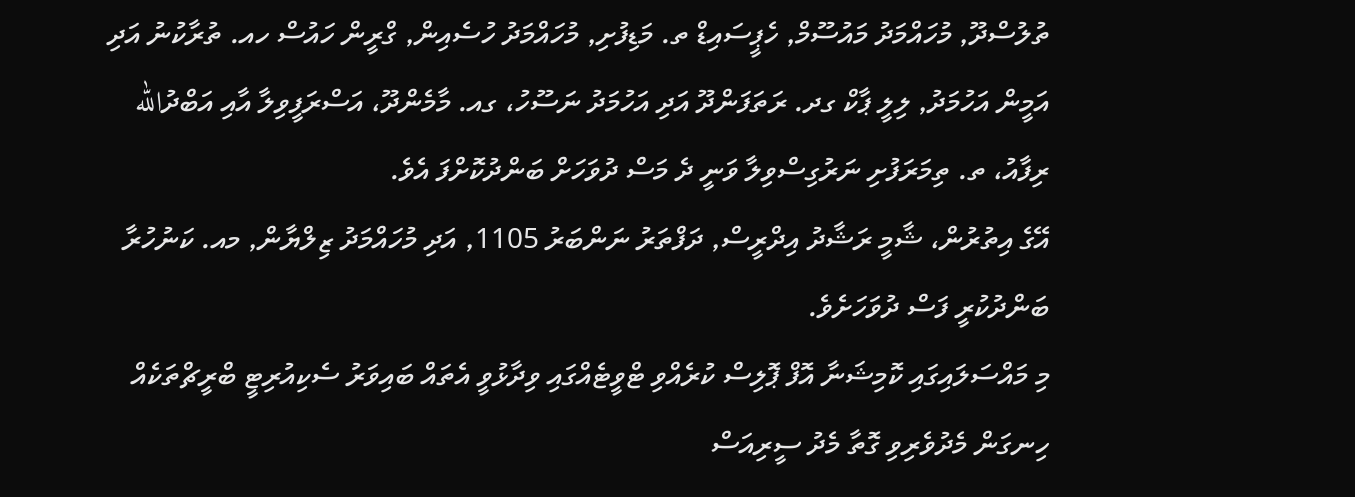ތުލުސްދޫ, މުހައްމަދު މައުސޫމް, ހެޕީސައިޑް ތ. މަޑިފުށި, މުހައްމަދު ހުސެއިން, ގްރީން ހައުސް ހއ. ތުރާކުނު އަދި އަމީން އަހުމަދު, ލިލީ ޕާކް ގދ. ރަތަފަންދޫ އަދި އަހުމަދު ނަސޫހު، ގއ. މާމެންދޫ، އަސްރަފީވިލާ އާއި އަބްދުالله ރިފާއު، ތ. ތިމަރަފުށި ނަރުގިސްވިލާ ވަނީ ދެ މަސް ދުވަހަށް ބަންދުކޮށްފަ އެވެ.
އޭގެ އިތުރުން، ޝާމީ ރަޝާދު އިދްރީސް, ދަފްތަރު ނަންބަރު 1105, އަދި މުހައްމަދު ޒިލްޔާން, މއ. ކަނުހުރާ ބަންދުކުރީ ފަސް ދުވަހަށެވެ.
މި މައްސަލައިގައި ކޮމިޝަނާ އޮފް ޕޮލިސް ކުރެއްވި ޓްވީޓެއްގައި ވިދާޅުވީ އެތައް ބައިވަރު ސެކިއުރިޓީ ބްރީޗްތަކެއް ހިނގަން މެދުވެރިވި ގޮތާ މެދު ސީރިއަސް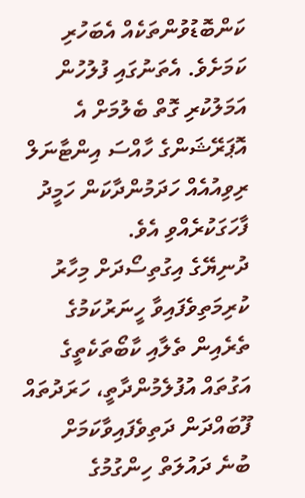ކަންބޮޑުވުންތަކެއް އެބަހުރި ކަމަށެވެ. އެތަނުގައި ފުލުހުން އަމަލުކުރި ގޮތް ބެލުމަށް އެ އޮޕަރޭޝަންގެ ހާއްސަ އިންޓާނަލް ރިވިއުއެއް ހަދަމުންދާކަން ހަމީދު ފާހަގަކުރެއްވި އެވެ.
ދުނިޔޭގެ އިގުތިސޯދަށް މިހާރު ކުރިމަތިވެފައިވާ ހީނަރުކަމުގެ ތެރެއިން ތެލާއި ކާބޯތަކެތީގެ އަގުތައް އުފުލެމުންދާތީ، ހަރަދުތައް ފޫބައްދަން ދަތިވެފައިވާކަމަށް ބުނެ ދައުލަތް ހިންގުމުގެ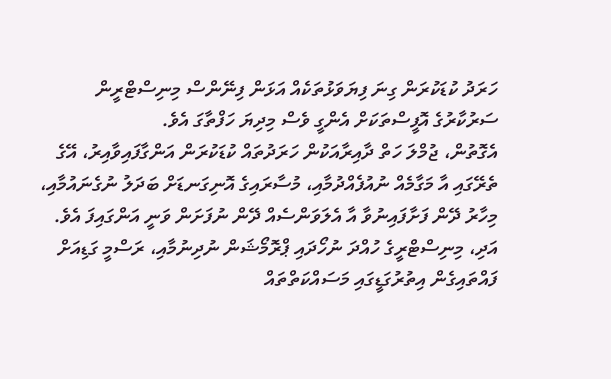ހަރަދު ކުޑަކުރަން ގިނަ ފިޔަވަޅުތަކެއް އަޅަން ފިނޭންސް މިނިސްޓްރީން ސަރުކާރުގެ އޮފީސްތަކަށް އެންގީ ވެސް މިދިޔަ ހަފްތާގަ އެވެ.
އެގޮތުން، ޖުމްލަ ހަތް ދާއިރާއަކުން ހަރަދުތައް ކުޑަކުރަން އަންގާފައިވާއިރު، އޭގެ ތެރޭގައި އާ މަގާމެއް ނުއުފެއްދުމާއި، މުސާރައިގެ އޮނިގަނޑަށް ބަދަލު ނުގެނައުމާއި، މިހާރު ދޭން ފަށާފައިނުވާ އާ އެލަވަންސެއް ދޭން ނުފަށަން ވަނީ އަންގައިފަ އެވެ. އަދި، މިނިސްޓްރީގެ ހުއްދަ ނުހޯދައި ޕްރޮމޯޝަން ނުދިނުމާއި، ރަސްމީ ގަޑިއަށް ފައްތައިގެން އިތުރުގަޑީގައި މަސައްކަތްތައް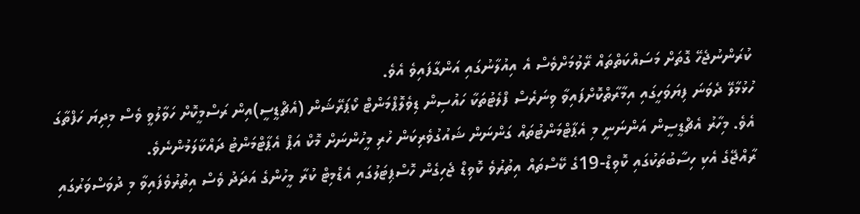ކުރަންނުޖެހޭ ގޮތަށް މަސައްކަތްތައް ރޭވުމަށްވެސް އެ އިއުލާނުގައި އަންގާފައިވެ އެވެ.
ހުޅުމާލޭ ދެވަނަ ފިޔަވަހީގައި އިމާރާތްކޮށްފައިވާ ވިނަރެސް ފްލެޓުތަކާ ހައުސިން ޑިވެލޮޕްމަންޓް ކޯޕަރޭޝަން (އެޗްޑީސީ)އިން ރަސްމީކޮށް ހަވާލުވީ ވެސް މިދިޔަ ހަފްތާގަ އެވެ. މިހާރު އެޗްޑީސީން އަންނަނީ މި އެޕާޓްމަންޓުތައް ގަންނަން ޝައުގުވެރިކަން ހުރި މީހުންނަށް މޮކް އަޕް އެޕާޓްމަންޓު ދައްކާލަމުންނެވެ.
ރާއްޖޭގެ އެކި ހިސާބުތަކުގައި ކޮވިޑް-19ގެ ކޭސްތައް އިތުރުވެ ކޮވިޑް ޖެހިގެން ހޮސްޕިޓަލުގައި އެޑްމިޓް ކުރާ މީހުންގެ އަދަދު ވެސް އިތުރުވެފައިވާ މި ދުވަސްވަރުގައި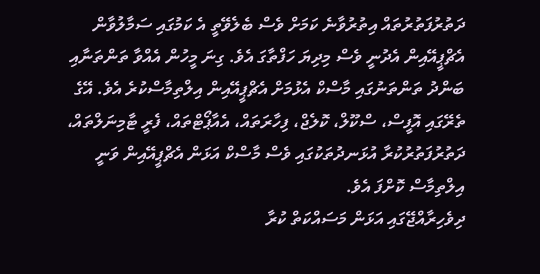ދަތުރުފަތުރުތައް އިތުރުވާނެ ކަމަށް ވެސް ބެލެވޭތީ އެ ކަމުގައި ސަމާލުވާން އެޗްޕީއޭއިން އެދުނީ ވެސް މިދިޔަ ހަފްތާގަ އެވެ. ގިނަ މީހުން އެއްވާ ތަންތަނާއި ބަންދު ތަންތަނުގައި މާސްކް އެޅުމަށް އެޗްޕީއޭއިން އިލްތިމާސްކުރެ އެވެ. އޭގެ ތެރޭގައި އޮފީސް، ސްކޫލް، ކޮލެޖް، ފިހާރަތައް، އެއާޕޯޓްތައް، ފެރީ ޓާމިނަލްތައް، ދަތުރުފަތުރުކުރާ އުޅަނދުތަކުގައި ވެސް މާސްކް އަޅަން އެޗްޕީއޭއިން ވަނީ އިލްތިމާސް ކޮށްފަ އެވެ.
ދިވެހިރާއްޖޭގައި އަޅަން މަސައްކަތް ކުރާ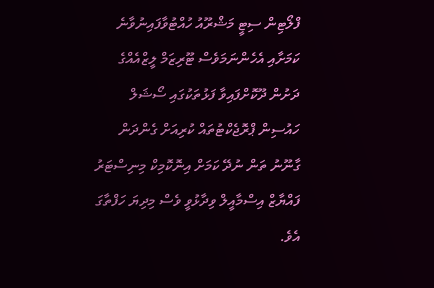ފްލޯޓިން ސިޓީ މަޝްރޫއު ހުއްޓުވާފައިނުވާނެ ކަމަށާއި އެހެންނަމަވެސް ޓޫރިޒަމް ލީޒްއެއްގެ ދަށުން ދޫކޮށްފައިވާ ފަޅުތަކުގައި ސޯޝަލް ހައުސިން ޕްރޮޖެކްޓުތައް ކުރިއަށް ގެންދަން ގާނޫނު ތަން ނުދޭ ކަމަށް އިނޮކޮމިކް މިނިސްޓަރު ފައްޔާޒް އިސްމާއީލް ވިދާޅުވީ ވެސް މިދިޔަ ހަފްތާގަ އެވެ.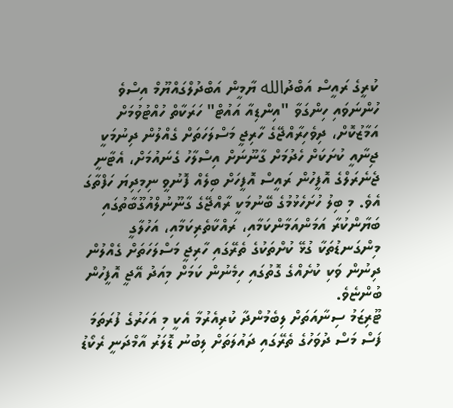ކުރީގެ ރައީސް އަބްދުالله ޔާމީން އަބްދުލްގައްޔޫމް އިސްވެ ހުންނަވައި ހިންގަވާ "އިންޑިއާ އައުޓް" ހަރަކާތް ހުއްޓުވުމަށް އަމާޒުކޮށް، ދިވެހިރާއްޖޭގެ ހާރިޖީ މަސްލަހަތަށް ގެއްލުން ދިނުމަކީ ޖިނާއީ ކުށަކަށް ހެދުމަށް ގާނޫނަށް އިސްލާހު ގެނައުމަށް، އެޓާނީ ޖެނެރަލްގެ އޮފީހުން ރައީސް އޮފީހަށް ބިލެއް ފޮނުވީ ނިމިދިޔަ ހަފްތާގަ އެވެ. މި ބިލު ހުށަހެޅުމުގެ ބޭނުމަކީ ރާއްޖޭގެ ގާނޫނުލްއުގޫބާތުގައި ބަޔާންކުރާ އަމަންއަމާންކަމާއި، ރައްކާތެރިކަމާއި، އަހުލާގީ މިންގަނޑުތަކާ ގުޅޭ ކުށްތަކުގެ ތެރޭގައި ހާރިޖީ މަސްލަހަތަށް ގެއްލުން ދިނުން ވަކި ކުށެއްގެ ގޮތުގައި ހިމެނުން ކަމަށް މިއަދު އޭޖީ އޮފީހުން ބުންޏެވެ.
ޓޫރިޒަމު ސިނާއަތަށް ލިބެމުންދާ ކުރިއެރުމާ އެކީ މި އަހަރުގެ ފުރަތަމަ ފަސް މަސް ދުވަހުގެ ތެރޭގައި ދައުލަތަށް ލިބުނު ޑޮލަރު އާމްދަނީ ރެކޯޑު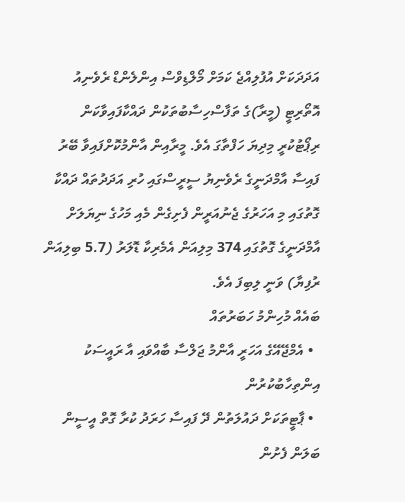އަދަދަކަށް އުފުލިއްޖެ ކަމަށް މޯލްޑިވްސް އިންލެންޑް ރެވެނިއު އޮތޯރިޓީ (މީރާ)ގެ ތަފާސްހިސާބުތަކުން ދައްކާފައިވާކަން ރިޕޯޓުކުރީ މިދިޔަ ހަފްތާގަ އެވެ. މީރާއިން އާންމުކޮށްފައިވާ ބޭރު ފައިސާ އާމްދަނީގެ ރެވެނިޔު ސީރީސްގައި ހުރި އަދަދުތައް ދައްކާ ގޮތުގައި މި އަހަރުގެ ޖެނުއަރީން ފެށިގެން މެއި މަހުގެ ނިޔަލަށް އާމްދަނީގެ ގޮތުގައި 374 މިލިއަން އެމެރިކާ ޑޮލަރު (5.7 ބިލިއަން ރުފިޔާ) ވަނީ ލިބިފަ އެވެ.
ބައެއް މުހިންމު ހަބަރުތައް
  • އެމްޖޭއޭގެ އަހަރީ އާންމު ޖަލްސާ ބާއްވައި އާ ރައީސަކު އިންތިހާބުކުރުން
  • ޕާޓީތަކަށް ދައުލަތުން ދޭ ފައިސާ ހަރަދު ކުރާ ގޮތް އީސީން ބަލަން ފެށުން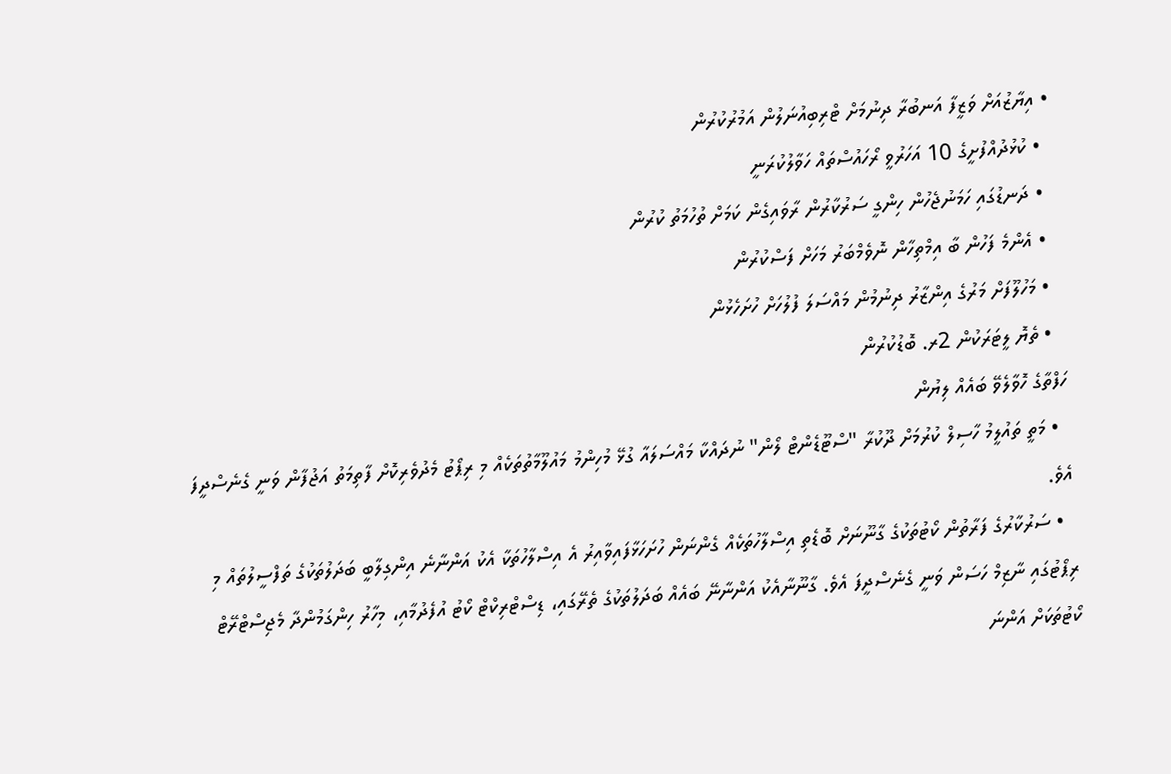• އިޔާޒުއަށް ވަޒީފާ އަނބުރާ ދިނުމަށް ޓްރިބިއުނަލުން އަމުރުކުރުން
  • ކުޅުދުއްފުށީގެ 10 އަހަރުވީ ރޯހައުސްތައް ހަވާލުކުރަނީ
  • ދަނޑުގައި ހަމަނުޖެހުން ހިންގީ ސަރުކާރުން ރާވައިގެން ކަމަށް ތުހުމަތު ކުރުން
  • އެންމެ ފަހުން ބާ އިމްތިހާން ނޮވެމްބަރު މަހަށް ފަސްކުރުން
  • މަހުލޫފަށް މަރުގެ އިންޒާރު ދިނުމުން މައްސަލަ ފުލުހަށް ހުށަހެޅުން
  • ތެޔޮ ލީޓަރަކުން 2ރ. ބޮޑުކުރުން
ހަފްތާގެ ހޮވާލެވޭ ބައެއް ލިޔުން
  • މަތީ ތައުލީމު ހާސިލް ކުރުމަށް ދޫކުރާ "ސްޓޫޑެންޓް ލޯން" ނުދައްކާ މައްސަލައާ ގުޅޭ މުހިންމު މައުލޫމާތުތަކެއް މި ރިޕޯޓު މެދުވެރިކޮށް ފާތިމަތު އަޖުފާން ވަނީ ގެނެސްދީފަ އެވެ.
  • ސަރުކާރުގެ ފަރާތުން ކޯޓުތަކުގެ ގާނޫނަށް ބޮޑެތި އިސްލާހުތަކެއް ގެންނަން ހުށަހަޅާފައިވާއިރު އެ އިސްލާހުތަކާ އެކު އަންނާނެ އިންގިލާބީ ބަދަލުތަކުގެ ތަފްސީލުތައް މި ރިޕޯޓުގައި ނާޒިމް ހަސަން ވަނީ ގެނެސްދީފަ އެވެ. ގާނޫނާއެކު އަންނާނޭ ބައެއް ބަދަލުތަކުގެ ތެރޭގައި، ޑިސްޓްރިކްޓް ކޯޓު އުފެދުމާއި، މިހާރު ހިންގަމުންދާ މެޖިސްޓްރޭޓް ކޯޓުތަކަށް އަންނަ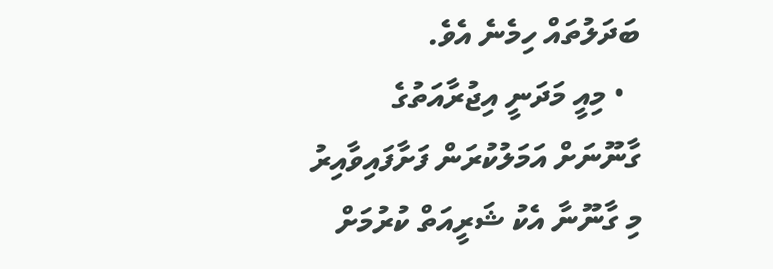ބަދަލުތައް ހިމެނެ އެވެ.
  • މިއީ މަދަނީ އިޖުރާއަތުގެ ގާނޫނަށް އަމަލުކުރަން ފަށާފައިވާއިރު މި ގާނޫނާ އެކު ޝަރީއަތް ކުރުމަށް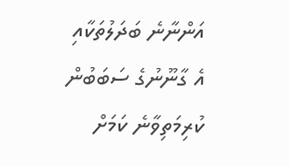އަންނާނެ ބަދަލުތަކާއި އެ ގާނޫނުގެ ސަބަބުން ކުރިމަތިވާނެ ކަމަށް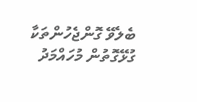ބެލެވޭ ގޮންޖެހުންތަކާ ގުޅޭގޮތުން މުހައްމަދު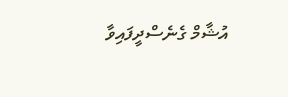އުޝާމް ގެނެސްދީފައިވާ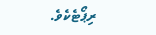ރިޕޯޓެކެވެ.